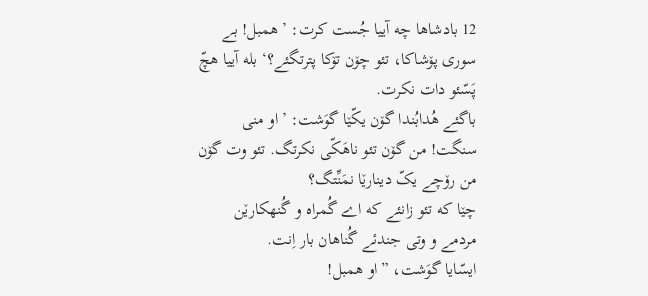12 بادشاها چه آییا جُست کرت: ’همبل! بے سوری پۆشاکا، تئو چۆن تۆکا پترتگئے؟‘ بله آییا هچّ پَسّئو دات نکرت.
باگئے هُدابُندا گۆن یکّێا گوَشت: ’او منی سنگت! من گۆن تئو ناهَکّی نکرتگ. تئو وت گۆن من رۆچے یکّ دینارێا نمَنِّتگ؟
چێا که تئو زانئے که اے گُمراه و گُنهکارێن مردمے و وتی جندئے گُناهان بار اِنت.
ایسّایا گوَشت، ”او همبل!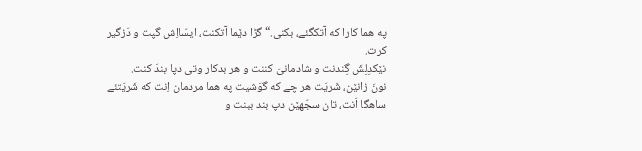په هما کارا که آتکگئے، بکنی.“ گڑا دێما آتکنت، ایسّااِش گپت و دَزگیر کرت.
نێکدِلِشَ گِندنت و شادمانیَ کننت و هر بدکار وتی دپا بندَ کنت.
نونَ زانێن، شَریَت هر چے که گوَشیت په هما مردمان اِنت که شَریَتئے ساهگا اَنت، تان سجّهێن دپ بند ببنت و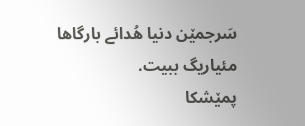سَرجمێن دنیا هُدائے بارگاها مئیاریگ ببیت.
پمێشکا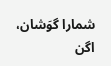شمارا گوَشان، اگن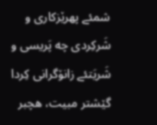شمئے پهرێزکاری و شَرکِردی چه پَریسی و شَریَتئے زانۆگرانی کِردا گێشتر مبیت، هچبر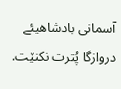آسمانی بادشاهیئے دروازگا پُترت نکنێت.